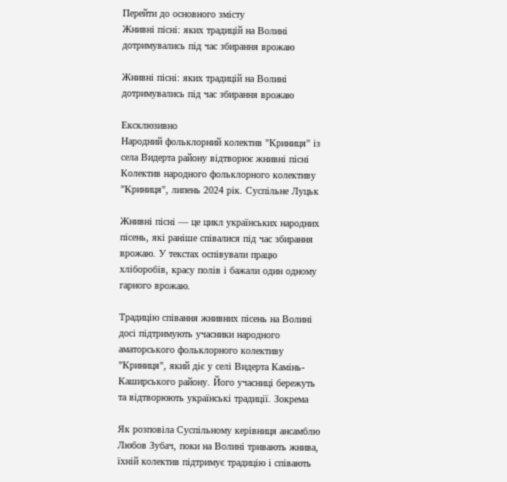Перейти до основного змісту
Жнивні пісні: яких традицій на Волині дотримувались під час збирання врожаю

Жнивні пісні: яких традицій на Волині дотримувались під час збирання врожаю

Ексклюзивно
Народний фольклорний колектив "Криниця" із села Видерта району відтворює жнивні пісні
Колектив народного фольклорного колективу "Криниця", липень 2024 рік. Суспільне Луцьк

Жнивні пісні — це цикл українських народних пісень, які раніше співалися під час збирання врожаю. У текстах оспівували працю хліборобів, красу полів і бажали один одному гарного врожаю.

Традицію співання жнивних пісень на Волині досі підтримують учасники народного аматорського фольклорного колективу "Криниця", який діє у селі Видерта Камінь-Каширського району. Його учасниці бережуть та відтворюють українські традиції. Зокрема

Як розповіла Суспільному керівниця ансамблю Любов Зубач, поки на Волині тривають жнива, їхній колектив підтримує традицію і співають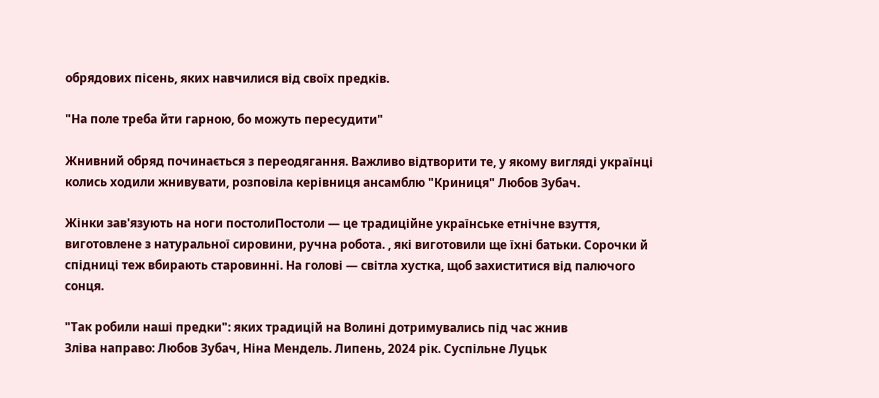обрядових пісень, яких навчилися від своїх предків.

"На поле треба йти гарною, бо можуть пересудити"

Жнивний обряд починається з переодягання. Важливо відтворити те, у якому вигляді українці колись ходили жнивувати, розповіла керівниця ансамблю "Криниця" Любов Зубач.

Жінки зав'язують на ноги постолиПостоли ― це традиційне українське етнічне взуття, виготовлене з натуральної сировини, ручна робота. , які виготовили ще їхні батьки. Сорочки й спідниці теж вбирають старовинні. На голові — світла хустка, щоб захиститися від палючого сонця.

"Так робили наші предки": яких традицій на Волині дотримувались під час жнив
Зліва направо: Любов Зубач, Ніна Мендель. Липень, 2024 рік. Суспільне Луцьк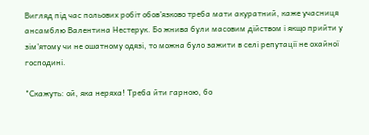Вигляд під час польових робіт обов'язково треба мати акуратний, каже учасниця ансамблю Валентина Нестерук. Бо жнива були масовим дійством і якщо прийти у зім'ятому чи не ошатному одязі, то можна було зажити в селі репутації не охайної господині.

"Скажуть: ой, яка неряха! Треба йти гарною, бо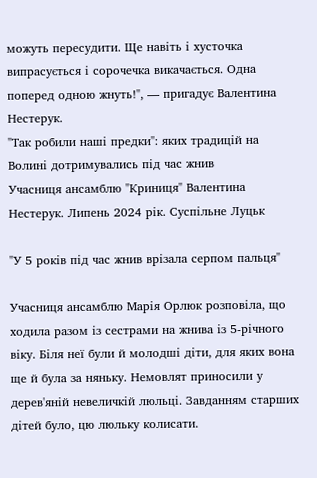можуть пересудити. Ще навіть і хусточка випрасується і сорочечка викачається. Одна поперед одною жнуть!", — пригадує Валентина Нестерук.
"Так робили наші предки": яких традицій на Волині дотримувались під час жнив
Учасниця ансамблю "Криниця" Валентина Нестерук. Липень 2024 рік. Суспільне Луцьк

"У 5 років під час жнив врізала серпом пальця"

Учасниця ансамблю Марія Орлюк розповіла, що ходила разом із сестрами на жнива із 5-річного віку. Біля неї були й молодші діти, для яких вона ще й була за няньку. Немовлят приносили у дерев'яній невеличкій люльці. Завданням старших дітей було, цю люльку колисати.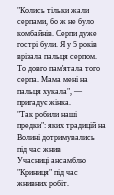"Колись тільки жали серпами, бо ж не було комбайнів. Серпи дуже гострі були. Я у 5 років врізала пальця серпом. То довго пам'ятала того серпа. Мама мені на пальця хукала", — пригадує жінка.
"Так робили наші предки": яких традицій на Волині дотримувались під час жнив
Учасниці ансамблю "Криниця" під час жнивних робіт.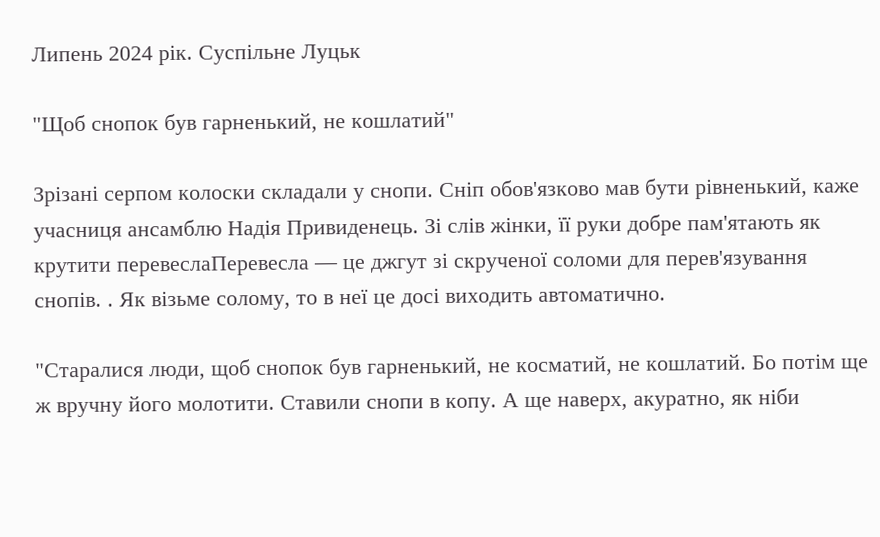Липень 2024 рік. Суспільне Луцьк

"Щоб снопок був гарненький, не кошлатий"

Зрізані серпом колоски складали у снопи. Сніп обов'язково мав бути рівненький, каже учасниця ансамблю Надія Привиденець. Зі слів жінки, її руки добре пам'ятають як крутити перевеслаПеревесла — це джгут зі скрученої соломи для перев'язування снопів. . Як візьме солому, то в неї це досі виходить автоматично.

"Старалися люди, щоб снопок був гарненький, не косматий, не кошлатий. Бо потім ще ж вручну його молотити. Ставили снопи в копу. А ще наверх, акуратно, як ніби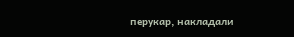перукар, накладали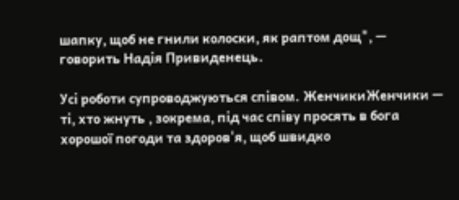шапку, щоб не гнили колоски, як раптом дощ", — говорить Надія Привиденець.

Усі роботи супроводжуються співом. ЖенчикиЖенчики — ті, хто жнуть , зокрема, під час співу просять в бога хорошої погоди та здоров'я, щоб швидко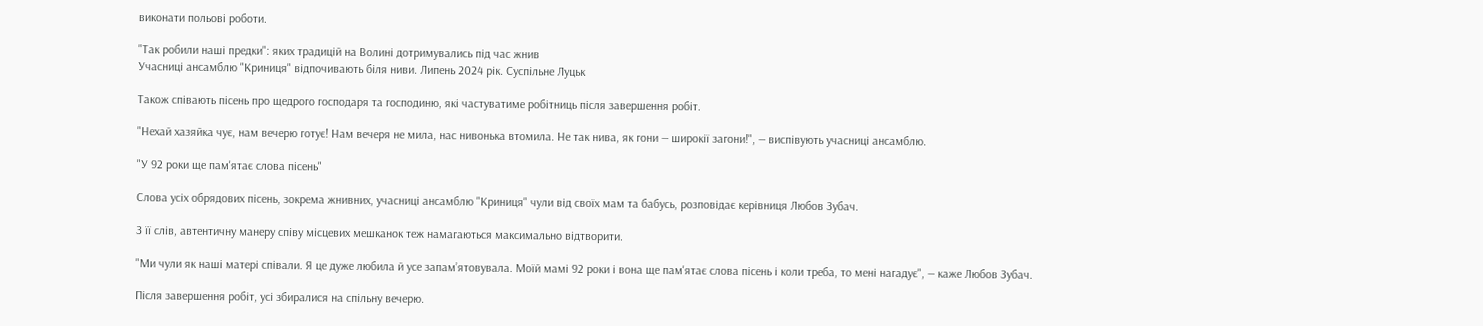виконати польові роботи.

"Так робили наші предки": яких традицій на Волині дотримувались під час жнив
Учасниці ансамблю "Криниця" відпочивають біля ниви. Липень 2024 рік. Суспільне Луцьк

Також співають пісень про щедрого господаря та господиню, які частуватиме робітниць після завершення робіт.

"Нехай хазяйка чує, нам вечерю готує! Нам вечеря не мила, нас нивонька втомила. Не так нива, як гони — широкії загони!", — виспівують учасниці ансамблю.

"У 92 роки ще пам'ятає слова пісень"

Слова усіх обрядових пісень, зокрема жнивних, учасниці ансамблю "Криниця" чули від своїх мам та бабусь, розповідає керівниця Любов Зубач.

З її слів, автентичну манеру співу місцевих мешканок теж намагаються максимально відтворити.

"Ми чули як наші матері співали. Я це дуже любила й усе запам’ятовувала. Моїй мамі 92 роки і вона ще пам'ятає слова пісень і коли треба, то мені нагадує", — каже Любов Зубач.

Після завершення робіт, усі збиралися на спільну вечерю.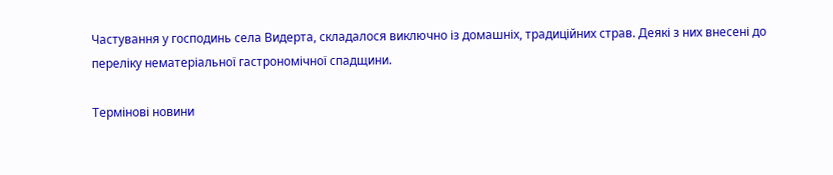Частування у господинь села Видерта, складалося виключно із домашніх, традиційних страв. Деякі з них внесені до переліку нематеріальної гастрономічної спадщини.

Термінові новини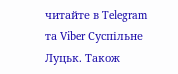читайте в Telegram та Viber Суспільне Луцьк. Також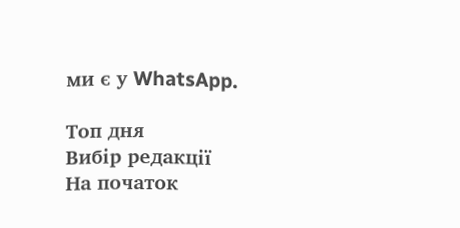ми є у WhatsApp.

Топ дня
Вибір редакції
На початок